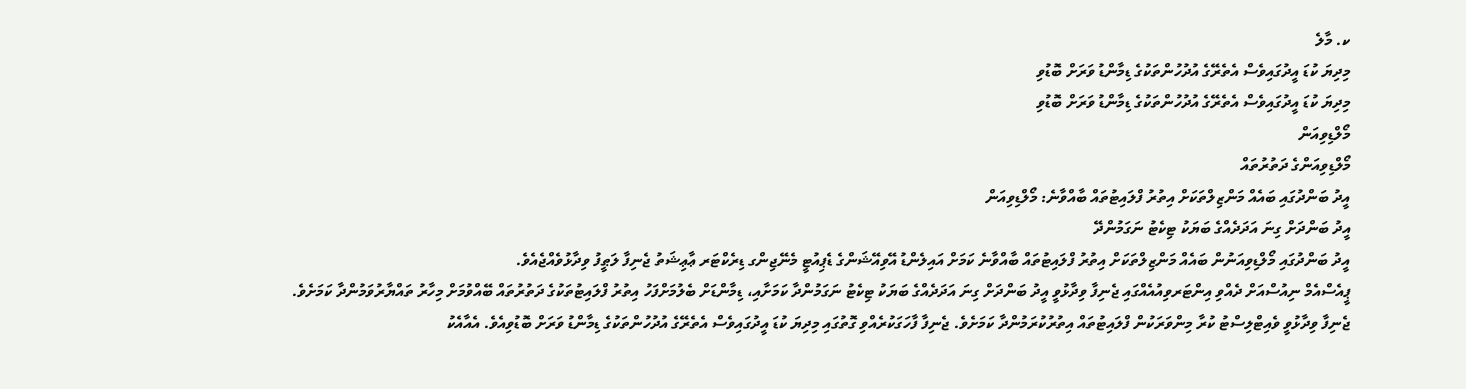ކ. މާލެ
މިދިޔަ ކުޑަ އީދުގައިވެސް އެތެރޭގެ އުދުހުންތަކުގެ ޑިމާންޑު ވަރަށް ބޮޑުވި
މިދިޔަ ކުޑަ އީދުގައިވެސް އެތެރޭގެ އުދުހުންތަކުގެ ޑިމާންޑު ވަރަށް ބޮޑުވި
މޯލްޑިވިއަން
މޯލްޑިވިއަންގެ ދަތުރުތައް
އީދު ބަންދުގައި ބައެއް މަންޒިލްތަކަށް އިތުރު ފްލައިޓުތައް ބާއްވާނެ: މޯލްޑިވިއަން
އީދު ބަންދަށް ގިނަ އަދަދެއްގެ ބަޔަކު ޓިކެޓު ނަގަމުންދޭ
އީދު ބަންދުގައި މޯލްޑިވިއަނުން ބައެއް މަންޒިލްތަކަށް އިތުރު ފްލައިޓުތައް ބާއްވާނެ ކަމަށް އައިލެންޑު އޭވިއޭޝަންގެ ޑެޕިއުޓީ މެނޭޖިންގ ޑިރެކްޓަރ ޢާޢިޝަތު ޖެނިފާ ލަޠީފު ވިދާޅުވެއްޖެއެވެ.
ޕީއެސްއެމް ނިއުސްއަށް ދެއްވި އިންޓަރވިއުއެއްގައި ޖެނިފާ ވިދާޅުވީ އީދު ބަންދަށް ގިނަ އަދަދެއްގެ ބަޔަކު ޓިކެޓު ނަގަމުންދާ ކަމަށާއި، ޑިމާންޑަށް ބެލުމަށްފަހު އިތުރު ފްލައިޓުތަކުގެ ދަތުރުތައް ބޭއްވުމަށް މިހާރު ތައްޔާރުވަމުންދާ ކަމަށެވެ.
ޖެނިފާ ވިދާޅުވީ ވެއިޓްލިސްޓު ކުރާ މިންވަރަކުން ފްލައިޓުތައް އިތުރުކުރަމުންދާ ކަމަށެވެ. ޖެނިފާ ފާހަގަކުރެއްވި ގޮތުގައި މިދިޔަ ކުޑަ އީދުގައިވެސް އެތެރޭގެ އުދުހުންތަކުގެ ޑިމާންޑު ވަރަށް ބޮޑުވިއެވެ. އެއާއެކު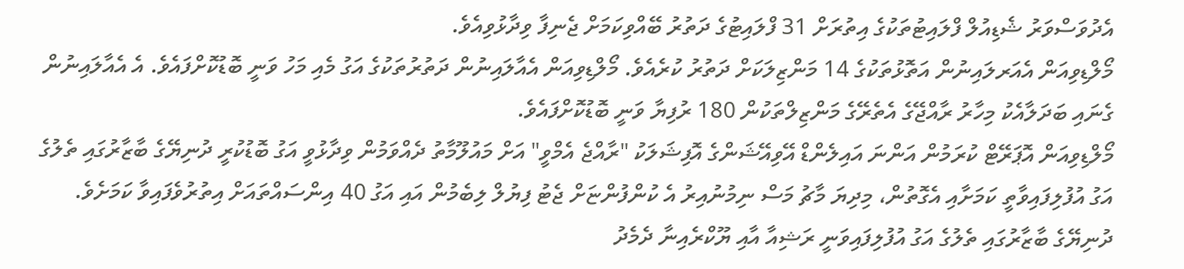އެދުވަސްވަރު ޝެޑިއުލް ފްލައިޓުތަކުގެ އިތުރަށް 31 ފްލައިޓުގެ ދަތުރު ބޭއްވިކަމަށް ޖެނިފާ ވިދާޅުވިއެވެ.
މޯލްޑިވިއަން އެއަރލައިނުން އަތޮޅުތަކުގެ 14 މަންޒިލަކަށް ދަތުރު ކުރެއެވެ. މޯލްޑިވިއަން އެއާލައިނުން ދަތުރުތަކުގެ އަގު މެއި މަހު ވަނީ ބޮޑުކޮށްފައެވެ. އެ އެއާލައިނުން ގެނައި ބަދަލާއެކު މިހާރު ރާއްޖޭގެ އެތެރޭގެ މަންޒިލްތަކުން 180 ރުފިޔާ ވަނީ ބޮޑުކޮށްފައެވެ.
މޯލްޑިވިއަން އޮޕަރޭޓް ކުރަމުން އަންނަ އައިލެންޑް އޭވިއޭޝަންގެ އޮފިޝަލަކު "ރާއްޖެ އެމްވީ" އަށް މައުލޫމާތު ދެއްވަމުން ވިދާޅުވީ އަގު ބޮޑުކުރީ ދުނިޔޭގެ ބާޒާރުގައި ތެލުގެ އަގު އުފުލިފައިވާތީ ކަމަށާއި އެގޮތުން، މިދިޔަ މާޗު މަސް ނިމުނުއިރު އެ ކުންފުންޏަށް ޖެޓު ފިޔުލް ލިބެމުން އައި އަގު 40 އިންސައްތައަށް އިތުރުވެފައިވާ ކަމަށެވެ.
ދުނިޔޭގެ ބާޒާރުގައި ތެލުގެ އަގު އުފުލިފައިވަނީ ރަޝިއާ އާއި ޔޫކްރެއިނާ ދެމެދު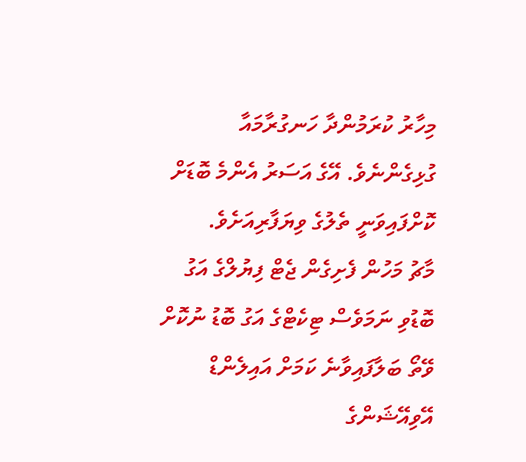މިހާރު ކުރަމުންދާ ހަނގުރާމައާ ގުޅިގެންނެވެ. އޭގެ އަސަރު އެންމެ ބޮޑަށް ކޮށްފައިވަނީ ތެލުގެ ވިޔަފާރިއަށެވެ.
މާޗު މަހުން ފެށިގެން ޖެޓް ފިޔުލްގެ އަގު ބޮޑުވި ނަމަވެސް ޓިކެޓްގެ އަގު ބޮޑު ނުކޮށް ވޭތޯ ބަލާފައިވާނެ ކަމަށް އައިލެންޑް އޭވިއޭޝަންގެ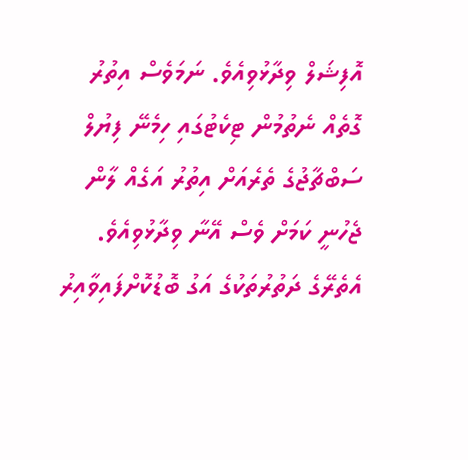އޮފިޝަލް ވިދާޅުވިއެވެ. ނަމަވެސް އިތުރު ގޮތެއް ނެތުމުން ޓިކެޓުގައި ހިމެނޭ ފިޔުލް ސަބްޗާޖުގެ ތެރެއަށް އިތުރު އަގެއް ލާން ޖެހުނީ ކަމަށް ވެސް އޭނާ ވިދާޅުވިއެވެ.
އެތެރޭގެ ދަތުރުތަކުގެ އަގު ބޮޑުކޮށްފައިވާއިރު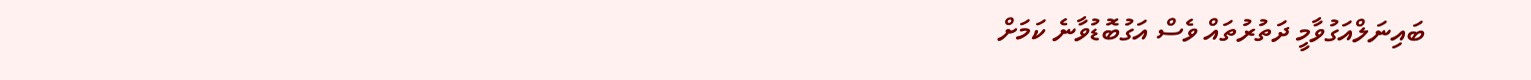ބައިނަލްއަގުވާމީ ދަތުރުތައް ވެސް އަގުބޮޑުވާނެ ކަމަށް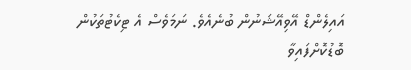އައިލެންޑް އޭވިއޭޝަނުން ބުނެއެވެ. ނަމަވެސް އެ ޓިކެޓުތަކުން ބޮޑުކޮށްފައިވާ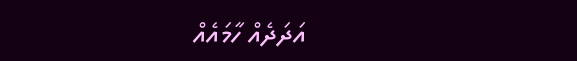އަދަދެއް ހާމައެއް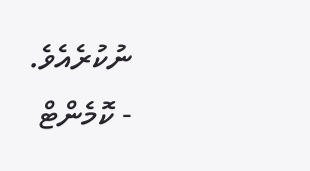ނުކުރެއެވެ.
- ކޮމެންޓް